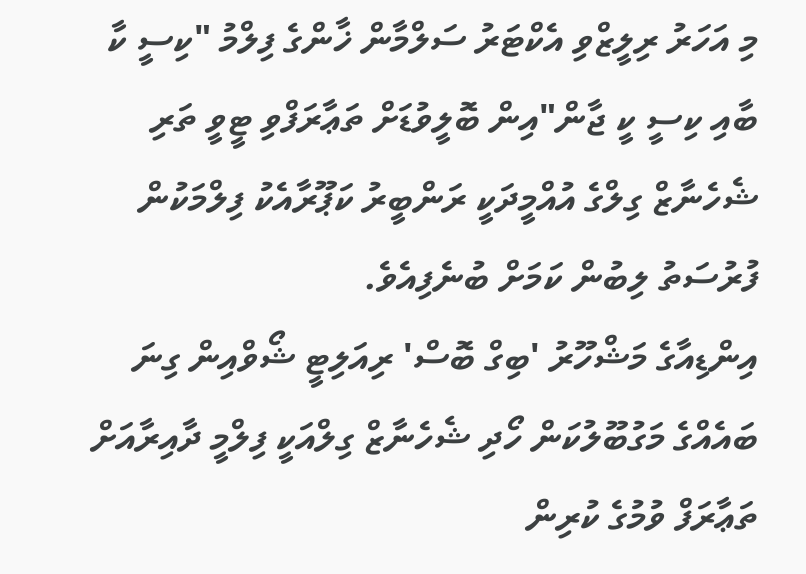މި އަހަރު ރިލީޒްވި އެކްޓަރު ސަލްމާން ޚާންގެ ފިލްމު "ކިސީ ކާ ބާއި ކިސީ ކީ ޖާން"އިން ބޮލީވުޑަށް ތަޢާރަފްވި ޓީވީ ތަރި ޝެހެނާޒް ގިލްގެ އުއްމީދަކީ ރަންބީރު ކަޕޫރާއެކު ފިލްމަކުން ފުރުސަތު ލިބުން ކަމަށް ބުނެފިއެވެ.
އިންޑިއާގެ މަޝްހޫރު 'ބިގް ބޮސް' ރިއަލިޓީ ޝޯވްއިން ގިނަ ބައެއްގެ މަގުބޫލުކަން ހޯދި ޝެހެނާޒް ގިލްއަކީ ފިލްމީ ދާއިރާއަށް ތަޢާރަފް ވުމުގެ ކުރިން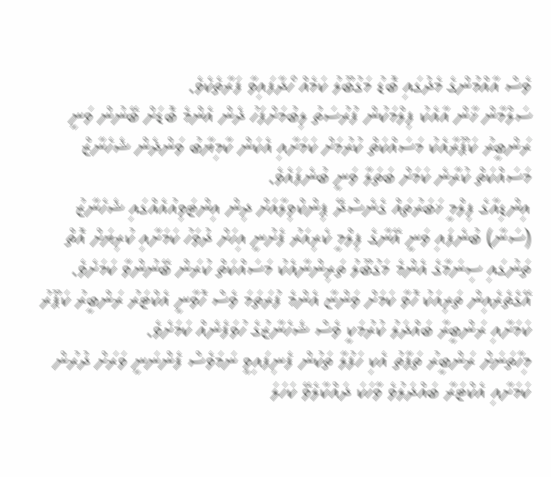ވެސް އާއްމުންގެ މެދުގައި ބޮޑު މަގުބޫލު ކަމެއް ހޯދާފައިވާ ފަރާތެކެވެ.
ސަލްމާން ޚާން އާއެކު ފިލްމަކުން ފުރުސަތު ލިބުމަށްފަހު ދެން އެންމެ ބޮޑަށް ބޭނުން ވަނީ ރަންބީރު ކަޕޫރާއެކު މަސައްކަތް ކުރުމަށް ކަމަށާއި އެކަން ކާމިޔާބު ވަންދެން ޝެހެނާޒް މަސައްކަތް ކުރާނެ ކަމަށް ބަތަލާ ވަނީ ބުނެފައެވެ.
އިންޑިއާގެ ފިލްމީ ޚަބަރުތައް ގެނެސްދޭ ޕިންކްވިލާއަށް ދިން އިންޓަވިއުއެއްގައި ޝެހެނާޒު (ސަނާ) ބުނެފައި ވަނީ އޭނާގެ ފިލްމީ ކެރިއަރު ފެށުނީ އިހަށް ދުވަހު ކަމަށާއި ކުރިޔަށް އޮތް ތަނުގައި ސިނަމާގެ އެންމެ މަގުބޫލު ތަރިންނާއެކު މަސައްކަތް ކުރަން ބޭނުންވާ ކަމަށެވެ. އޭގެތެރެއިން ތަރިއަކު ހޮވާ ކަމަށް ވަންޏާ އެންމެ ފުރަތަމަ ވެސް ހޮވާނީ އެކްޓަރު ރަންބީރު ކަޕޫރު ކަމަށާއި ރަންބީރާ ބައްދަލު ކުރުމަކީ ވެސް ޝެހެނާޒުގެ ހުވަފެނެއް ކަމަށެވެ.
މިހާތަނަށް ރަންބީރު ތަފާތު އެކި ހަފުލާ ތަކުން ފެނިފައިވީ ނަމަވެސް ފެންނަނީ ވަރަށް ދުރުން ކަމަށާއި އެކްޓަރާ ބައްދަލުވެ ވާހަކަ ދައްކާލެވޭ ކަހަލަ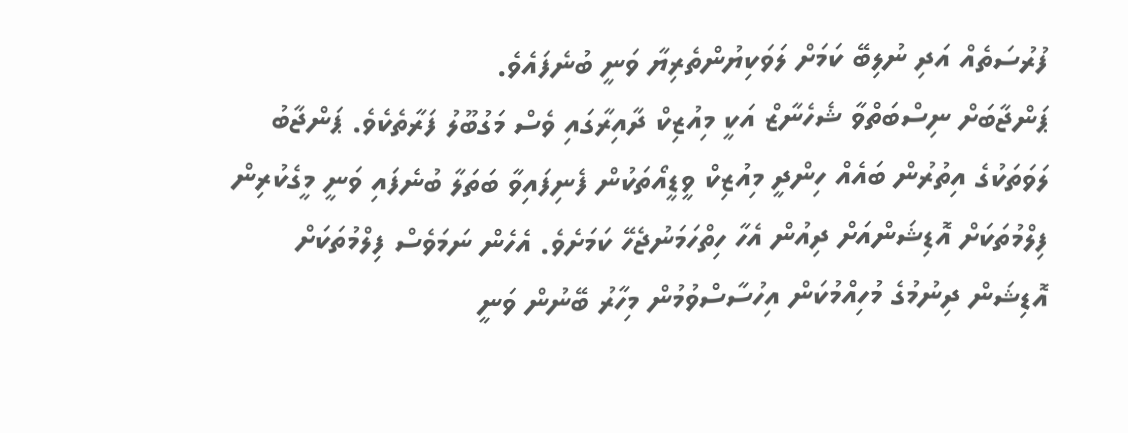ފުރުސަތެއް އަދި ނުލިބޭ ކަމަށް ލަވަކިޔުންތެރިޔާ ވަނީ ބުނެފައެވެ.
ޕަންޖާބަށް ނިސްބަތްވާ ޝެހެނާޒް އަކީ މިއުޒިކް ދާއިރާގައި ވެސް މަގުބޫލު ފަރާތެކެވެ. ޕަންޖާބު ލަވަތަކުގެ އިތުރުން ބައެއް ހިންދީ މިއުޒިކް ވީޑީއޯތަކުން ފެނިފައިވާ ބަތަލާ ބުނެފައި ވަނީ މީގެކުރިން ފިލްމުތަކަށް އޮޑިޝަންއަށް ދިއުން އެހާ ހިތްހަމަނުޖެހޭ ކަމަށެވެ. އެހެން ނަމަވެސް ފިލްމުތަކަށް އޮޑިޝަން ދިނުމުގެ މުހިއްމުކަން އިހުސާސްވުމުން މިހާރު ބޭނުން ވަނީ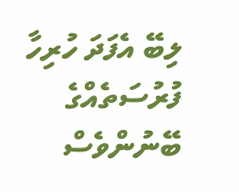ލިބޭ އެފަދަ ހުރިހާ ފުރުސަތެއްގެ ބޭނުންވެސް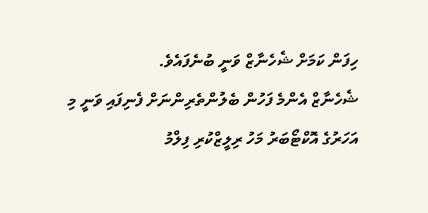ހިފަން ކަމަށް ޝެހެނާޒް ވަނީ ބުނެފައެވެ.
ޝެހެނާޒް އެންމެ ފަހުން ބެލުންތެރިންނަށް ފެނިފައި ވަނީ މި އަހަރުގެ އޮކްޓޯބަރު މަހު ރިލީޒްކުރި ފިލްމު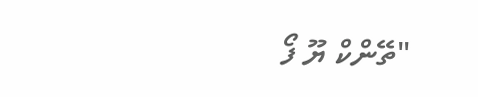"ތޭންކް ޔޫ ފޯ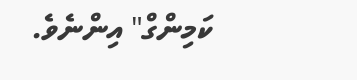ކަމިންގް" އިންނެވެ.